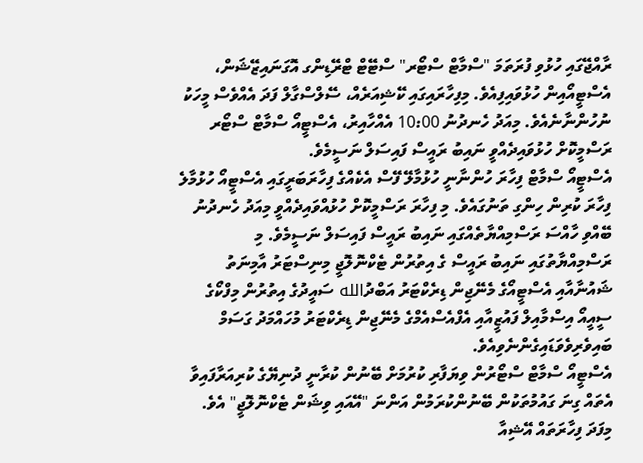ރާއްޖޭގައި ހުޅުވި ފުރަތަމަ "ސްމާޓް ސްޓޯރ" ސްޓޭޓް ޓްރޭޑިންގ އޮގަނައިޒޭޝަން، އެސްޓީއޯއިން ހުޅުވައިފިއެވެ. މިފިހާރައިގައި ކޭޝިއަރެއް، ސޭލްސްގާލް ފަދަ އެއްވެސް މީހަކު ނުހުންނާނެއެވެ. މިއަދު ހެނދުނު 10:00 އެއްހާއިރު، އެސްޓީއޯ ސްމާޓް ސްޓޯރ ރަސްމީކޮށް ހުޅުވައިދެއްވީ ނައިބު ރައީސް ފައިސަލް ނަސީމެވެ.
އެސްޓީއޯ ސްމާޓް ފިހާރަ ހުންނާނީ ހުޅުމާލޭ ފޭސް އެކެއްގެ ފިހާރަބަރީގައި އެސްޓީއޯ ހުޅުމާލެ ފިހާރަ ކުރިން ހިންގި ތަނުގައެވެ. މި ފިހާރަ ރަސްމީކޮށް ހުޅުއްވައިދެއްވީ މިއަދު ހެނދުނު ބޭއްވި ހާއްސަ ރަސްމިއްޔާތެއްގައި ނައިބު ރައީސް ފައިސަލް ނަސީމެވެ. މި ރަސްމިއްޔާތުގައި ނައިބު ރައީސް ގެ އިތުރުން ޓެކްނޮލޮޖީ މިނިސްޓަރު އާމިނަތު ޝައުނާއާއި އެސްޓީއޯގެ މެނޭޖިން ޑިރެކްޓަރު އަބްދުالله ސައީދުގެ އިތުރުން މިފްކޯގެ ސީއީއޯ އިސްމާއިލް ފައުޒީއާއި އެފްއެސްއެމްގެ މެނޭޖިން ޑިރެކްޓަރު މުހައްމަދު ގަސަމް ބައިވެރިވެވަޑައިގެންނެވިއެވެ.
އެސްޓީއޯ ސްމާޓް ސްޓޯރުން ވިޔަފާރި ކުރުމަށް ބޭނުން ކުރާނީ ދުނިޔޭގެ ކުރިއަރާފައިވާ އެތައް ގިނަ ގައުމުތަކުން ބޭނުންކުރަމުން އަންނަ "އޭއައި ވިޝަން ޓެކްނޮލޮޖީ" އެވެ.
މިފަދަ ފިހާރަތައް އޭޝިއާ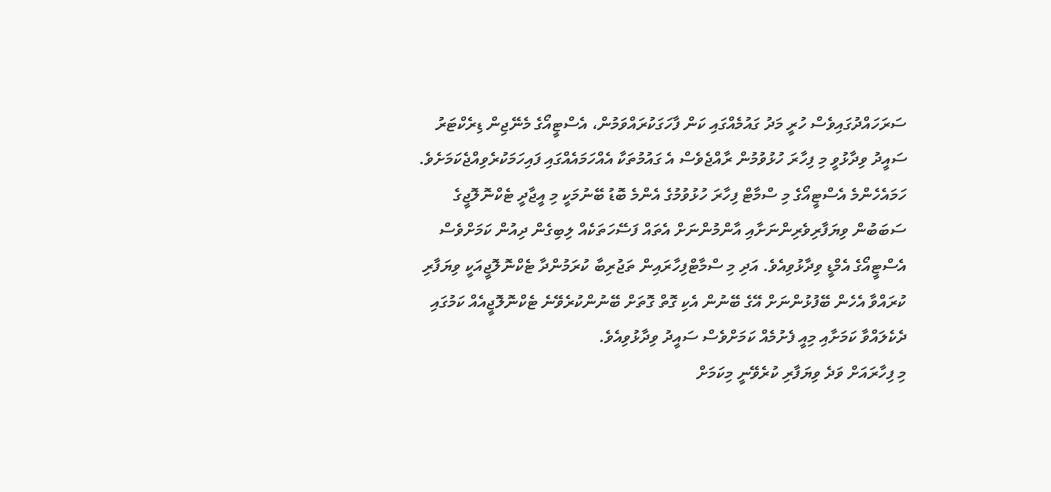ސަރަހައްދުގައިވެސް ހުރީ މަދު ގައުމެއްގައި ކަން ފާހަގަކުރައްވަމުން، އެސްޓީއޯގެ މެނޭޖިން ޑިރެކްޓަރު ސައީދު ވިދާޅުވީ މި ފިހާރަ ހުޅުވުމުން ރާއްޖެވެސް އެ ގައުމުތަކާ އެއްހަމައެއްގައި ފައިހަމަކުރެވިއްޖެކަމަށެވެ. ހަމައެހެންމެ އެސްޓީއޯގެ މި ސްމާޓް ފިހާރަ ހުޅުވުމުގެ އެންމެ ބޮޑު ބޭނުމަކީ މި އީޖާދީ ޓެކްނޮލޮޖީގެ ސަބަބުން ވިޔަފާރިވެރިންނަށާއި އާންމުންނަށް އެތައް ފަސޭހަތަކެއް ލިބިގެން ދިއުން ކަމަށްވެސް އެސްޓީއޯގެ އެމްޑީ ވިދާޅުވިއެވެ. އަދި މި ސްމާޓްފިހާރައިން ތަޖުރިބާ ކުރަމުންދާ ޓެކްނޮލޮޖީއަކީ ވިޔަފާރި ކުރައްވާ އެހެން ބޭފުޅުންނަށް އޭގެ ބޭނުން އެކި ގޮތް ގޮތަށް ބޭނުންކުރެވޭނެ ޓެކްނޮލޮޖީއެއް ކަމުގައި ދެކެލައްވާ ކަމަށާއި މިއީ ފެށުމެއް ކަމަށްވެސް ސައީދު ވިދާޅުވިއެވެ.
މި ފިހާރައަށް ވަދެ ވިޔަފާރި ކުރެވޭނީ މިކަމަށް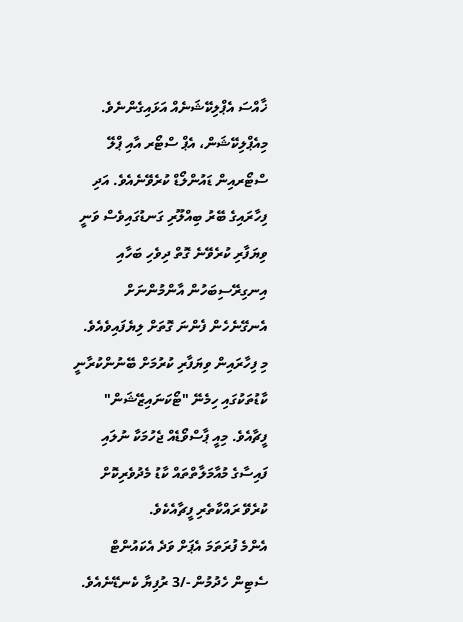ޚާއްސަ އެޕްލިކޭޝަނެއް އަޅައިގެންނެވެ. މިއެޕްލިކޭޝަން، އެޕް ސްޓޯރ އާއި ޕްލޭ ސްޓޯރއިން ޑައުންލޯޑް ކުރެވޭނެއެވެ. އަދި ފިހާރައިގެ ބޭރު ބިއްލޫރި ގަނޑުގައިވެސް ވަނީ ވިޔަފާރި ކުރެވޭނެ ގޮތް ދިވެހި ބަހާއި އިނގިރޭސިބަހުން އާންމުންނަށް އެނގޭނެހެން ފެންނަ ގޮތަށް ލިޔެފައިވެއެވެ. މި ފިހާރައިން ވިޔަފާރި ކުރުމަށް ބޭނުންކުރާނީ ކާޑުތަކުގައި ހިމެނޭ "ޓޯކަނައިޒޭޝަން" ފީޗާއެވެ. މިއީ ޕާސްވޯޑެއް ޖެހުމަކާ ނުލައި ފައިސާގެ މުއާމަލާތްތައް ކާޑު މެދުވެރިކޮށް ކުރެވޭ ރައްކާތެރި ފީޗާއެކެވެ.
އެންމެ ފުރަތަމަ އެޕަށް ވަދެ އެކައުންޓް ސެޓިން ހެދުމުން -/3 ރުފިޔާ ކެނޑޭނެއެވެ.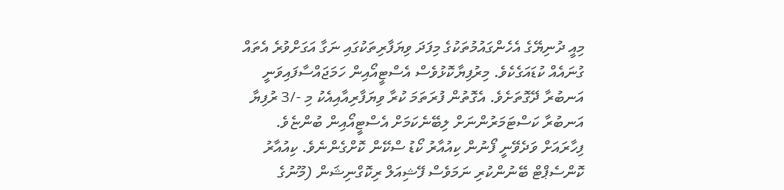މިއީ ދުނިޔޭގެ އެހެންގައުމުތަކުގެ މިފަދަ ވިޔަފާރިތަކުގައި ނަގާ އަގަށްވުރެ އެތައް ގުނައެއް ކުޑައަގެކެވެ. މިރުފިޔާކޮޅުވެސް އެސްޓީއޯއިން ހަމަޖައްސާފައިވަނީ އަނބުރާ ދޭގޮތަށެވެ. އެގޮތުން ފުރަތަމަ ކުރާ ވިޔަފާރިއާއިއެކު މި -/3 ރުފިޔާ އަނބުރާ ކަސްޓަމަރުންނަށް ލިބޭނެކަމަށް އެސްޓީއޯއިން ބުންޏެވެ.
ފިހާރައަށް ވަދެވޭނީ ފޯނުން ކިއުއާރު ކޯޑު ސްކޭން ކޮށްގެންނެވެ. ކިއުއާރު ކޮންސެޕްޓް ބޭނުންކުރި ނަމަވެސް ފޭޝިއަލް ރިކޮގްނިޝަން (މޫނުގެ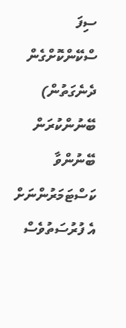ސިފަ ސްކޭންކޮށްގެން ދެނެގަތުން) ބޭނުންކުރަން ބޭނުންވާ ކަސްޓަމަރުންނަށް އެ ފުރުސަތުވެސް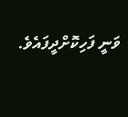ވަނީ ފަހިކޮށްދީފައެވެ.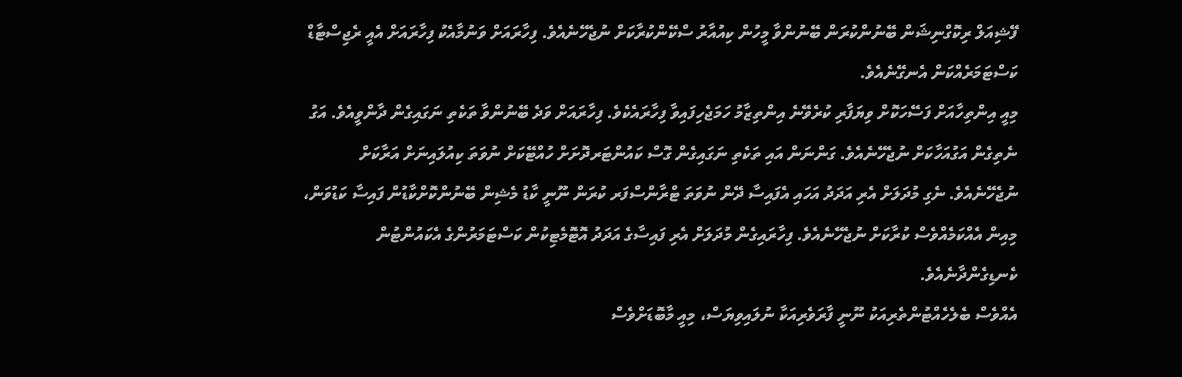ފޭޝިއަލް ރިކޮގްނިޝަން ބޭނުންކުރަން ބޭނުންވާ މީހުން ކިއުއާރު ސްކޭންކުރާކަށް ނުޖެހޭނެއެވެ. ފިހާރައަށް ވަނުމާއެކު ފިހާރައަށް އެއީ ރެޖިސްޓާޑް ކަސްޓަމަރެއްކަން އެނގޭނެއެވެ.
މިއީ އިންތިހާއަށް ފަސޭހަކޮށް ވިޔަފާރި ކުރެވޭނެ އިންތިޒާމު ހަމަޖެހިފައިވާ ފިހާރައެކެވެ. ފިހާރައަށް ވަދެ ބޭނުންވާ ތަކެތި ނަގައިގެން ދާންވީއެވެ. އަގު ނެތިގެން އަގުއަހާކަށް ނުޖެހޭނެއެވެ. ގަންނަން އައި ތަކެތި ނަގައިގެން ގޮސް ކައުންޓަރދޮށަށް ހުއްޓޭކަށް ނުވަތަ ކިއުލައިނަށް އަރާކަށް ނުޖެހޭނެއެވެ. ނެގި މުދަލަށް އެރި އަދަދު އަހައި އެފައިސާ ދޭން ނުވަތަ ޓްރާންސްފަރ ކުރަން ނޫނީ ކާޑު މެޝިން ބޭނުންކޮށްކާޑުން ފައިސާ ކަޑުވަން، މިއިން އެއްކަމެއްވެސް ކުރާކަށް ނުޖެހޭނެއެވެ. ފިހާރައިގެން މުދަލަށް އެރި ފައިސާގެ އަދަދު އޮޓޮމެޓިކުން ކަސްޓަމަރުންގެ އެކައުންޓުން ކެނޑިގެންދާނެއެވެ.
އެއްވެސް ބެލެހެއްޓުންތެރިއަކު ނޫނީ ފާރަވެރިއަކާ ނުލައިވިޔަސް، މިއީ މާބޮޑަށްވެސް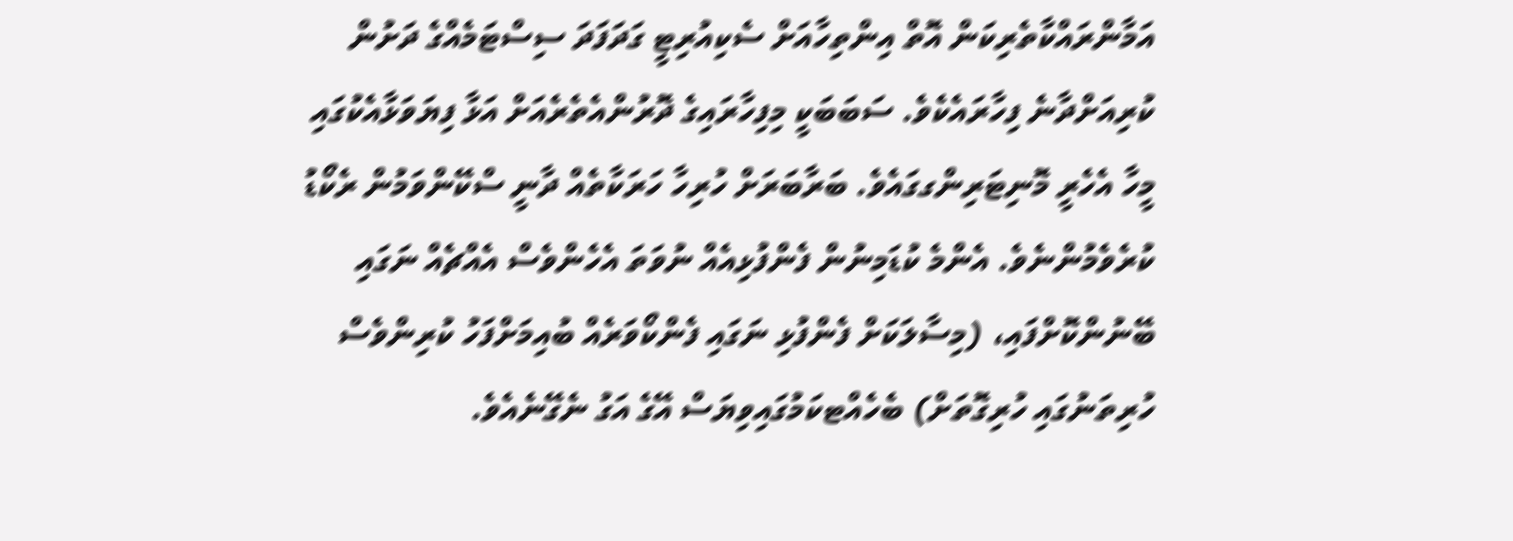އަމާންރައްކާތެރިކަން އޮތް އިންތިހާއަށް ސެކިއުރިޓީ ގަދަފަދަ ސިސްޓަމެއްގެ ދަށުން ކުރިއަށްދާނެ ފިހާރައެކެވެ. ސަބަބަކީ މިފިހާރައިގެ ދޮރުންއެތެރެއަށް އަޅާ ފިޔަވަޅާއެކުގައި މީހާ އެހެރީ މޮނިޓަރިންގގައެވެ. ބަރާބަރަށް ހުރިހާ ހަރަކާތެއް ދާނީ ސްކޭންވަމުން ރެކޯޑު ކުރެވެމުންނެވެ. އެންމެ ކުޑަމިނުން ފެންފުޅިއެއް ނުވަތަ އެހެންވެސް އެއްޗެއް ނަގައި ބޭނުންކޮށްފައި، (މިސާލަކަށް ފެންފުޅި ނަގައި ފެންކޯވަރެއް ބުއިމަށްފަހު ކުރިންވެސް ހުރިތަނުގައި ހުރިގޮތަށް) ބެހެއްޓކަމުގައިވިޔަސް އޭގެ އަގު ނެގޭނެއެވެ.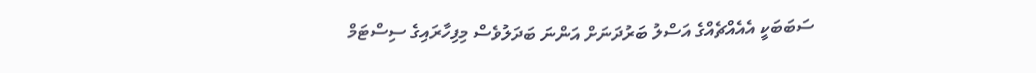ސަބަބަކީ އެއެއްޗެއްގެ އަސްލު ބަރުދަނަށް އަންނަ ބަދަލުވެސް މިފިހާރައިގެ ސިސްޓަމް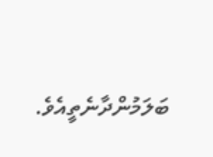ބަލަމުންދާނެތީއެވެ.